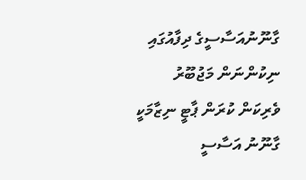ގާނޫނުއަސާސީގެ ދިފާއުގައި ނިކުންނަން މަޖުބޫރު
ވެރިކަން ކުރަން ޕާޓީ ނިޒާމަކީ ގާނޫނު އަސާސީ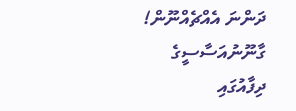ދަންނަ އެއްޗެއްނޫން!
ގާނޫނުއަސާސީގެ ދިފާއުގައި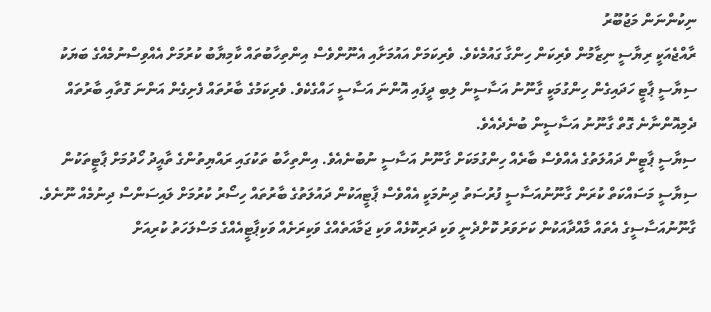ނިކުންނަން މަޖުބޫރު
ރާއްޖެއަކީ ރިޔާސީ ނިޒާމުން ވެރިކަން ހިންގާ ގައުމެކެވެ. ވެރިކަމަށް އައުމަށާއި އެނޫންވެސް އިންތިހާބުތައް ކާމިޔާބު ކުރުމަށް އެއްވިސްނުމެއްގެ ބަޔަކު ސިޔާސީ ޕާޓީ ހަދައިގެން ހިންގުމަކީ ގާނޫނު އަސާސީން ލިބި ދީފައި އޮންނަ އަސާސީ ހައްގެކެވެ. ވެރިކަމުގެ ބާރުތައް ފެށިގެން އަންނަ ގޮތާއި ބާރުތައް ދެމިއޮންނާނެ ގޮތް ގާނޫނު އަސާސީން ބުނެދެއެވެ.
ސިޔާސީ ޕާޓީން ދައުލަތުގެ އެއްވެސް ބާރެއް ހިންގުމަކަށް ގާނޫނު އަސާސީ ނުބުނެއެވެ. އިންތިހާބު ތަކުގައި ރައްޔިތުންގެ ތާއީދު ހޯދުމަށް ޕާޓީތަކުން ސިޔާސީ މަސައްކަތް ކުރަން ގާނޫނުއަސާސީ ފުރުސަތު ދިނުމަކީ އެއްވެސް ޕާޓީއަކުން ދައުލަތުގެ ބާރުތައް ހިސޯރު ކުރުމަށް ލައިސަންސް ދިނުމެއް ނޫނެވެ.
ގާނޫނުއަސާސީގެ އެތައް މާއްދާއަކުން ކަށަވަރު ކޮށްދެނީ ވަކި ދަރިކޮޅެއް ވަކި ޖަމާއަތެއްގެ ވަކިރަށެއް ވަކިޕާޓީއެއްގެ މަސްލަހަތު ކުރިއަށް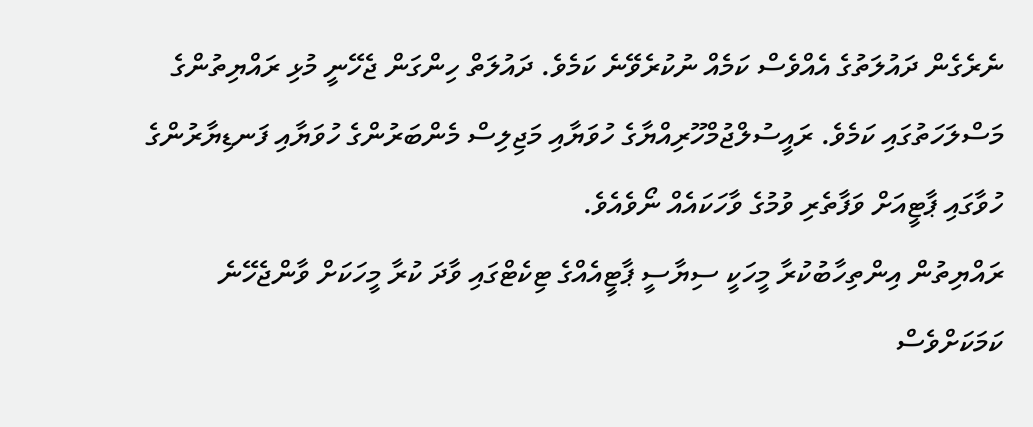ނެރެގެން ދައުލަތުގެ އެއްވެސް ކަމެއް ނުކުރެވޭނެ ކަމެވެ. ދައުލަތް ހިންގަން ޖެހޭނީ މުޅި ރައްޔިތުންގެ މަސްލަހަތުގައި ކަމެވެ. ރައީސުލްޖުމްހޫރިއްޔާގެ ހުވަޔާއި މަޖިލިސް މެންބަރުންގެ ހުވަޔާއި ފަނޑިޔާރުންގެ ހުވާގައި ޕާޓީއަށް ވަފާތެރި ވުމުގެ ވާހަކައެއް ނޯވެއެވެ.
ރައްޔިތުން އިންތިހާބުކުރާ މީހަކީ ސިޔާސީ ޕާޓީއެއްގެ ޓިކެޓްގައި ވާދަ ކުރާ މީހަކަށް ވާންޖެހޭނެ ކަމަކަށްވެސް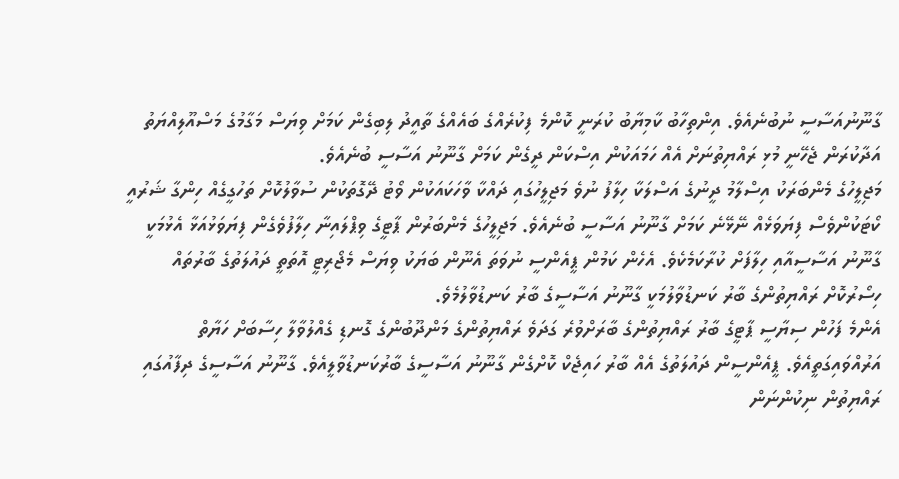ގާނޫނުއަސާސީ ނުބުނެއެވެ. އިންތިހާބު ކާމިޔާބު ކުރަނީ ކޮންމެ ފިކުރެއްގެ ބައެއްގެ ތާއީދު ލިބިގެން ކަމަށް ވިޔަސް މަގާމުގެ މަސްއޫލިއްޔަތު އަދާކުރަން ޖެހޭނީ މުޅި ރައްޔިތުނަށް އެއް ހަމައަކުން އިސްކަން ދީގެން ކަމަށް ގާނޫނު އަސާސީ ބުނެއެވެ.
މަޖިލީހުގެ މެންބަރަކު އިސްލާމު ދީނުގެ އަސްލަކާ ހިލާފު ނުވެ މަޖިލީހުގައި ދައްކާ ވާހަކައަކުން ވޯޓު ދޭގޮތަކުން ސުވާލުކޮށް ތަހުގީގެއް ހިންގާ ޝަރުއީ ކޯޓަކުންވެސް ފިޔަވަޅެއް ނޭޅޭނެ ކަމަށް ގާނޫނު އަސާސީ ބުނެއެވެ. މަޖިލީހުގެ މެންބަރުން ޕާޓީގެ ވިޕްލައިނާ ހިލާފުވެގެން ފިޔަވަޅުއަޅާ އެޅުމަކީ ގާނޫނު އަސާސީއާއި ހިލާފަށް ކުރާކަމެކެވެ. އެހެން ކަމުން ޕީއެންސީ ނުވަތަ އެނޫން ބަޔަކު ވިޔަސް މެޖޯރިޓީ އޮތަތީ ދައުލަތުގެ ބާރުތައް ހިސޯރުކޮށް ރައްޔިތުންގެ ބާރު ކަނޑުވާލުމަކީ ގާނޫނު އަސާސީގެ ބާރު ކަނޑުވާލުމެވެ.
އެންމެ ފަހުން ސިޔާސީ ޕާޓީގެ ބާރު ރައްޔިތުންގެ ބާރަށްވުރެ ގަދަވެ ރައްޔިތުންގެ މަންދޫބުންގެ ގޮނޑި ގެއްލުވާލާ ހިސާބަށް ހަޔާތް އަރުއްވައިގަތީއެވެ. ޕީއެންސީން ދައުލަތުގެ އެއް ބާރު ހައިޖެކް ކޮށްގެން ގާނޫނު އަސާސީގެ ބާރުކަނޑުވާލީއެވެ. ގާނޫނު އަސާސީގެ ދިފާއުގައި ރައްޔިތުން ނިކުންނަން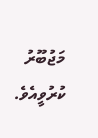މަޖުބޫރު ކުރުވީއެވެ.